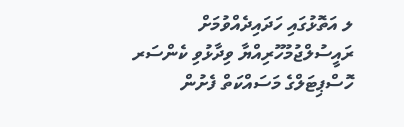ލ އަތޮޅުގައި ހަދައިދެއްވުމަށް ރައީސުލްޖުމުހޫރިއްޔާ ވިދާޅުވި ކެންސަރ ހޮސްޕިޓަލްގެ މަސައްކަތް ފެށުން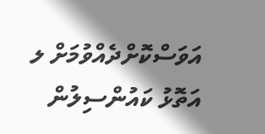އަވަސްކޮށްދެއްވުމަށް ލ އަތޮޅު ކައުންސިލުން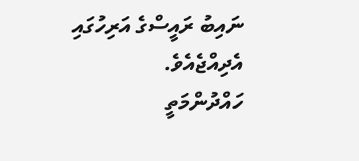ނައިބު ރައީސްގެ އަރިހުގައި އެދިއްޖެއެވެ.
ހައްދުންމަތީ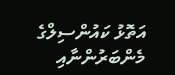އަތޮޅު ކައުންސިލްގެ މެންބަރުންނާއި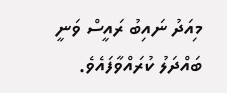މިއަދު ނައިބު ރައީސް ވަނީ ބައްދަލު ކުރައްވާފައެވެ.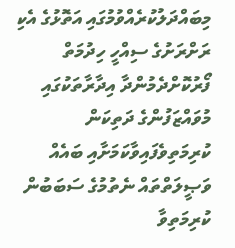މިބައްދަލުކުރެއްވުމުގައި އަތޮޅުގެ އެކި ރަށްރަށުގެ ސިއްހީ ހިދުމަތް ފޯރުކޮށްދެމުންދާ އިދާރާތަކުގައި މުވައްޒަފުންގެ ދަތިކަން ކުރިމަތިވެފައިވާކަމަށާއި ބައެއް ވަޞީލަތްތައް ނެތުމުގެ ސަބަބުން ކުރިމަތިވާ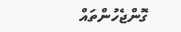ގޮންޖެހުންތައް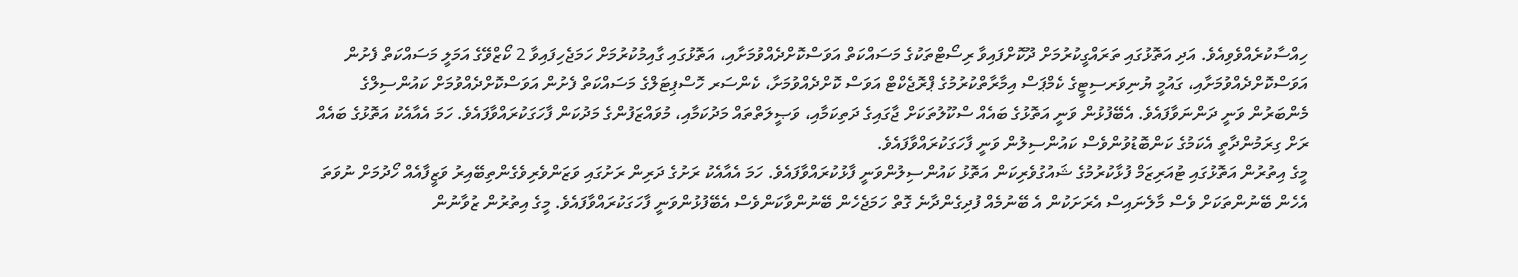ހިއްސާކުރެއްވެވިއެވެ. އަދި އަތޮޅުގައި ތަރައްގީކުރުމަށް ދޫކޮށްފައިވާ ރިސޯޓްތަކުގެ މަސައްކަތް އަވަސްކޮށްދެއްވުމަށާއި، އަތޮޅުގައި ގާއިމުކުރުމަށް ހަމަޖެހިފައިވާ 2 ކޯޒްވޭގެ އަމަލީ މަސައްކަތް ފެށުން އަވަސްކޮށްދެއްވުމަށާއި، ގައުމީ ޔުނިވަރސިޓީގެ ކެމްޕަސް އިމާރާތްކުރުމުގެ ޕްރޮޖެކްޓް އަވަސް ކޮށްދެއްވުމަށާ، ކެންސަރ ހޮސްޕިޓަލްގެ މަސައްކަތް ފެށުން އަވަސްކޮށްދެއްވުމަށް ކައުންސިލްގެ މެންބަރުން ވަނީ ދަންނަވާފައެވެ. އެބޭފުޅުން ވަނީ އަތޮޅުގެ ބައެއް ސްކޫލުތަކަށް ޖާގައިގެ ދަތިކަމާއި، ވަޞީލަތްތައް މަދުކަމާއި، މުވައްޒަފުންގެ މަދުކަން ފާހަގަކުރައްވާފައެވެ. ހަމަ އެއާއެކު އަތޮޅުގެ ބައެއް ރަށް ގިރަމުންދާތީ އެކަމުގެ ކަންބޮޑުވުންވެސް ކައުންސިލުން ވަނީ ފާހަގަކުރައްވާފައެވެ.
މީގެ އިތުރުން އަތޮޅުގައި ޓުއަރިޒަމް ފުޅާކުރުމުގެ ޝައުގުވެރިކަން އަތޮޅު ކައުންސިލުންވަނީ ފާޅުކުރައްވާފައެވެ. ހަމަ އެއާއެކު ރަށުގެ ދަރިން ރަށުގައި ވަޒަންވެރިވެގެންތިބޭއިރު ވަޒީފާއެއް ހޯދުމަށް ނުވަތަ އެހެން ބޭނުންތަކަށް ވެސް މާލެނައިސް އެރަށަކުން އެ ބޭނުމެއް ފުދިގެންދާނެ ގޮތް ހަމަޖެހެން ބޭނުންވާކަންވެސް އެބޭފުޅުންވަނީ ފާހަގަކުރައްވާފައެވެ. މީގެ އިތުރުން ޒުވާނުން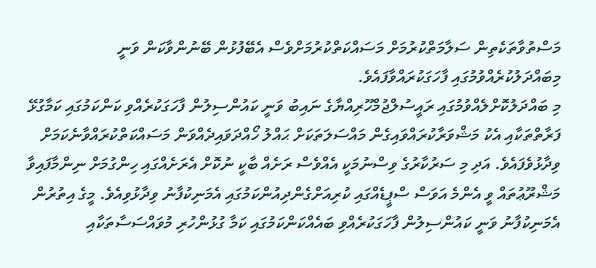މަސްތުވާތަކެތިން ސަލާމަތްކުރުމަށް މަސައްކަތްކުރުމަށްވެސް އެބޭފުޅުން ބޭނުންވާކަން ވަނީ މިބައްދަލުކުރެއްވުމުގައި ފާހަގަކުރައްވާފައެވެ.
މި ބައްދަލުކޮށްލެއްވުމުގައި ރައީސުލްޖުމްހޫރިއްޔާގެ ނައިބު ވަނީ ކައުންސިލުން ފާހަގަކުރެއްވި ކަންކަމުގައި ކަމާގުޅޭ ފަރާތްތަކާއި އެކު މަޝްވަރާކުރައްވައިގެން މައްސަލަތަކަށް ޙައްލު ހޯއްދަވައިދެއްވަން މަސައްކަތްކުރައްވާނެކަމަށް ވިދާޅުވެފައެވެ. އަދި މި ސަރުކާރުގެ ވިސްނުމަކީ އެއްވެސް ރަށެއް ބާކީ ނުކޮށް އެރަށެއްގައި ހިންގުމަށް ނިންމާފައިވާ މަޝްރޫޢުތައް ވީ އެންމެ އަވަސް ސްޕީޑެއްގައި ކުރިއަށްގެންދިއުންކަމުގައި އެމަނިކުފާނު ވިދާޅުވިއެވެ. މީގެ އިތުރުން އެމަނިކުފާނު ވަނީ ކައުންސިލުން ފާހަގަކުރެއްވި ބައެއްކަންކަމުގައި ކަމާ ގުޅުންހުރި މުވައްސަސާތަކާއި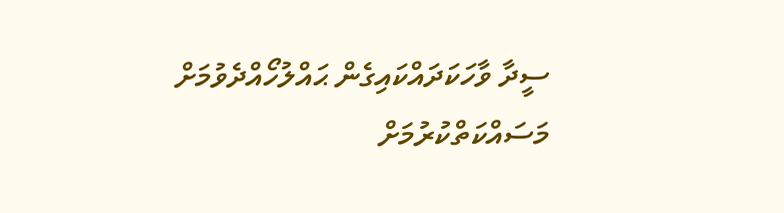ސީދާ ވާހަކަދައްކައިގެން ޙައްލުހޯއްދެވުމަށް މަސައްކަތްކުރުމަށް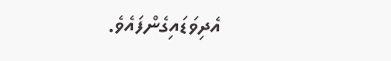އެދިވަޑައިގެންފައެވެ.